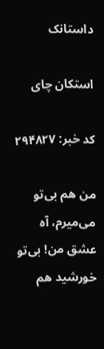داستانک

استکان چای

کد خبر: ۲۹۴۸۲۷

من هم بی‌تو می‌میرم، آه عشق من! بی‌تو خورشید هم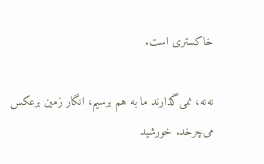خاکستری است.

نه‌نه، نمی‌گذارند ما به هم برسیم، انگار زمین برعکس می‌چرخد. خورشید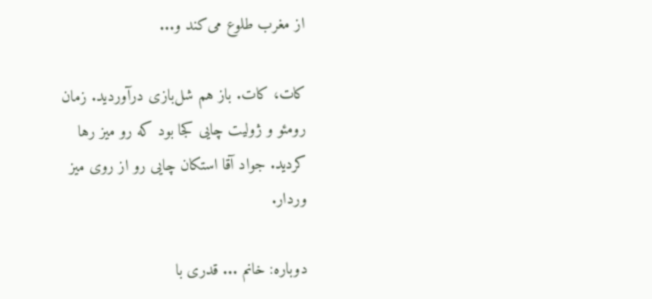از مغرب طلوع می‌کند و...

کات، کات. باز هم شل‌بازی درآوردید. زمان رومئو و ژولیت چایی کجا بود که رو میز رها کردید. جواد آقا استکان چایی رو از روی میز وردار.

دوباره: خانم ... قدری با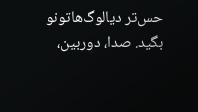حس‌تر دیالوگ‌هاتونو بگید. صدا، دوربین،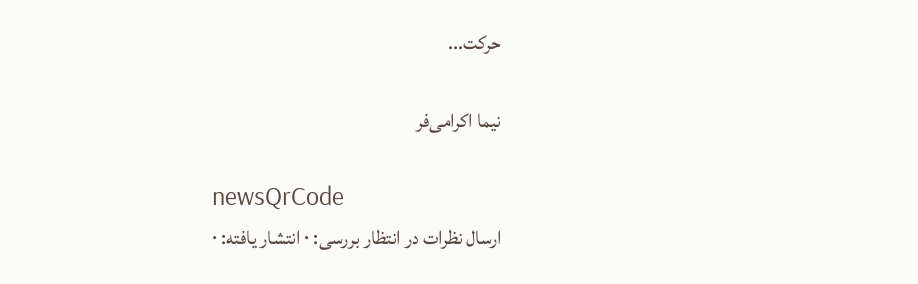حرکت...

نیما اکرامی‌فر

newsQrCode
ارسال نظرات در انتظار بررسی: ۰ انتشار یافته: ۰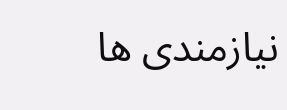نیازمندی ها